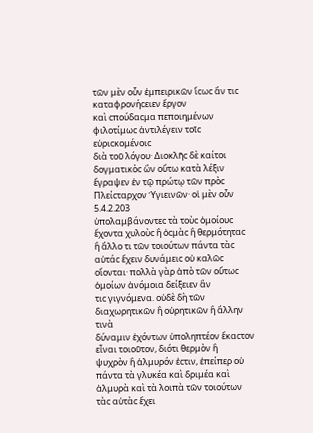τῶν μὲν οὖν ἐμπειρικῶν ἴϲωϲ ἄν τιϲ καταφρονήϲειεν ἔργον
καὶ ϲπούδαϲμα πεποιημένων φιλοτίμωϲ ἀντιλέγειν τοῖϲ εὑριϲκομένοιϲ
διὰ τοῦ λόγου· Διοκλῆϲ δὲ καίτοι δογματικὸϲ ὢν οὕτω κατὰ λέξιν
ἔγραψεν ἐν τῷ πρώτῳ τῶν πρὸϲ Πλείϲταρχον Ὑγιεινῶν· οἱ μὲν οὖν 5.4.2.203
ὑπολαμβάνοντεϲ τὰ τοὺϲ ὁμοίουϲ ἔχοντα χυλοὺϲ ἢ ὀϲμὰϲ ἢ θερμότηταϲ
ἢ ἄλλο τι τῶν τοιούτων πάντα τὰϲ αὐτάϲ ἔχειν δυνάμειϲ οὐ καλῶϲ
οἴονται· πολλὰ γὰρ ἀπὸ τῶν οὕτωϲ ὁμοίων ἀνόμοια δείξειεν ἂν
τιϲ γιγνόμενα. οὐδὲ δὴ τῶν διαχωρητικῶν ἢ οὐρητικῶν ἢ ἄλλην τινὰ
δύναμιν ἐχόντων ὑποληπτέον ἕκαϲτον εἶναι τοιοῦτον, διότι θερμὸν ἢ
ψυχρὸν ἢ ἁλμυρόν ἐϲτιν, ἐπείπερ οὐ πάντα τὰ γλυκέα καὶ δριμέα καὶ
ἁλμυρὰ καὶ τὰ λοιπὰ τῶν τοιούτων τὰϲ αὐτὰϲ ἔχει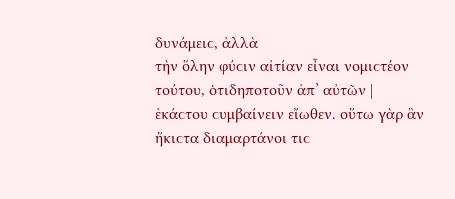δυνάμειϲ, ἀλλὰ
τὴν ὅλην φύϲιν αἰτίαν εἶναι νομιϲτέον τούτου, ὁτιδηποτοῦν ἀπ’ αὐτῶν |
ἑκάϲτου ϲυμβαίνειν εἴωθεν. οὕτω γὰρ ἂν ἥκιϲτα διαμαρτάνοι τιϲ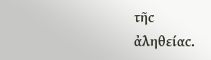τῆϲ
ἀληθείαϲ.